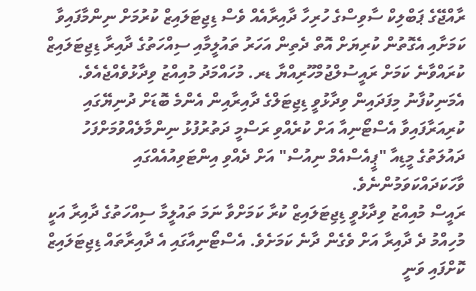ރާއްޖޭގެ ޕަބްލިކް ސާވިސްގެ ހުރިހާ ދާއިރާއެއް ވެސް ޑިޖިޓަލައިޒް ކުރުމަށް ނިންމާފައިވާ ކަމަށާއި އެގޮތުން ކުރިޔަށް އޮތް ދެތިން އަހަރު ތައުލީމާއި ސިއްހަތުގެ ދާއިރާ ޑިޖިޓަލައިޒް ކުރައްވާނެ ކަމަށް ރައީސުލްޖުމްހޫރިއްޔާ ޑރ. މުހައްމަދު މުއިއްޒު ވިދާޅުވެއްޖެއެވެ.
އެމަނިކުފާނު މިފަދައިން ވިދާޅުވީ ޑިޖިޓަލްގެ ދާއިރާއިން އެންމެ ބޮޑަށް ދުނިޔޭގައި ކުރިއަރާފައިވާ އެސްޓޯނިއާ އަށް ކުރެއްވި ރަސްމީ ދަތުރުފުޅު ނިންމާލެއްވުމަށްފަހު ދައުލަތުގެ މީޑިއާ "ޕީއެސްއެމް ނިއުސް" އަށް ދެއްވި އިންޓަވިއުއެއްގައި ވާހަކަދައްކަވަމުންނެވެ.
ރައީސް މުއިއްޒު ވިދާޅުވީ ޑިޖިޓަލައިޒް ކުރާ ކަމަށްވާ ނަމަ ތައުލީމާ ސިއްހަތުގެ ދާއިރާ އަކީ މުހިއްމު ދެ ދާއިރާ އަށް ވެގެން ދާނެ ކަމަށެވެ. އެސްޓޯނިއާގައި އެ ދާއިރާތައް ޑިޖިޓަލައިޒް ކޮށްފައި ވަނީ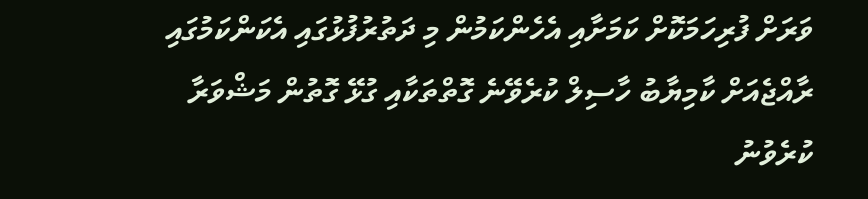ވަރަށް ފުރިހަމަކޮށް ކަމަށާއި އެހެންކަމުން މި ދަތުރުފުޅުގައި އެކަންކަމުގައި ރާއްޖެއަށް ކާމިޔާބު ހާސިލް ކުރެވޭނެ ގޮތްތަކާއި ގުޅޭ ގޮތުން މަޝްވަރާ ކުރެވުނު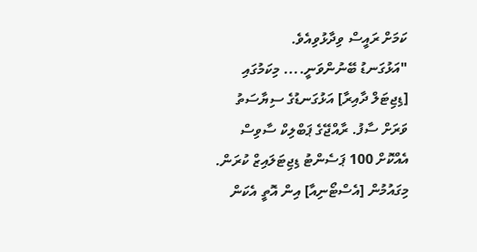ކަމަށް ރައީސް ވިދާޅުވިއެވެ.
"އަޅުގަނޑު ބޭނުންވަނީ.... މިކަމުގައި [ޑިޖިޓަލް ދާއިރާ] އަޅުގަނޑުގެ ސިޔާސަތު ވަރަށް ސާފު. ރާއްޖޭގެ ޕަބްލިކް ސާވިސް އެއްކޮށް 100 ޕަސެންޓު ޑިޖިޓަލައިޒް ކުރަން. މިގައުމުން [އެސްޓޯނިއާ] އިން އޮތީ އެކަން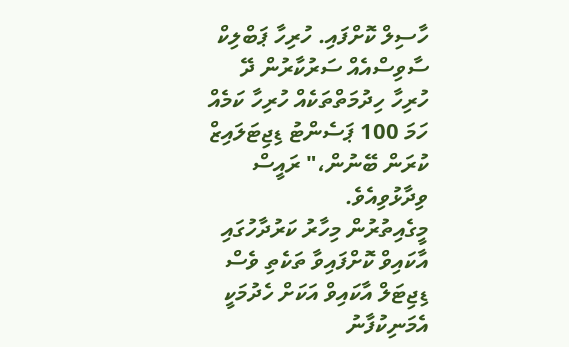ހާސިލް ކޮށްފައި. ހުރިހާ ޕަބްލިކް ސާވިސްއެއް ސަރުކާރުން ދޭ ހުރިހާ ހިދުމަތްތަކެއް ހުރިހާ ކަމެއް ހަމަ 100 ޕަސެންޓު ޑިޖިޓަލައިޒް ކުރަން ބޭނުން،" ރައީސް ވިދާޅުވިއެވެ.
މީގެއިތުރުން މިހާރު ކަރުދާހުގައި އާކައިވް ކޮށްފައިވާ ތަކެތި ވެސް ޑިޖިޓަލް އާކައިވް އަކަށް ހެދުމަކީ އެމަނިކުފާނު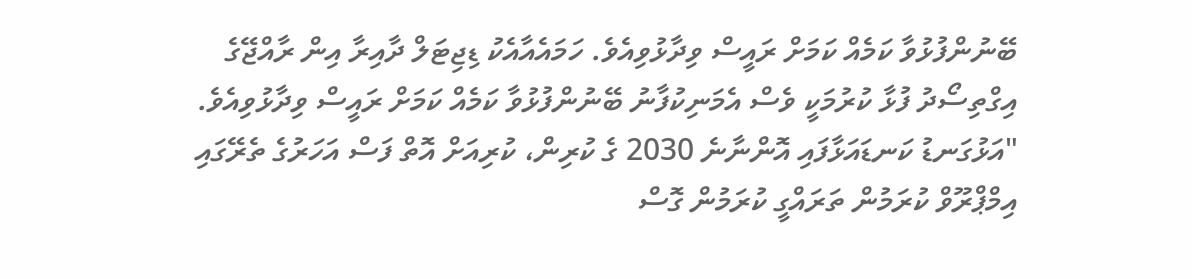ބޭނުންފުޅުވާ ކަމެއް ކަމަށް ރައީސް ވިދާޅުވިއެވެ. ހަމައެއާއެކު ޑިޖިޓަލް ދާއިރާ އިން ރާއްޖޭގެ އިގްތިސޯދު ފުޅާ ކުރުމަކީ ވެސް އެމަނިކުފާނު ބޭނުންފުޅުވާ ކަމެއް ކަމަށް ރައީސް ވިދާޅުވިއެވެ.
"އަޅުގަނޑު ކަނޑައަޅާފައި އޮންނާނެ 2030 ގެ ކުރިން، ކުރިއަށް އޮތް ފަސް އަހަރުގެ ތެރޭގައި އިމްޕްރޫވް ކުރަމުން ތަރައްގީ ކުރަމުން ގޮސް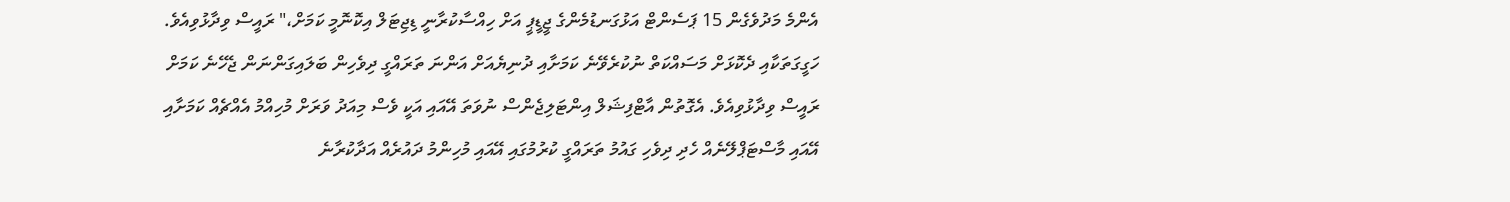އެންމެ މަދުވެގެން 15 ޕަސެންޓް އަޅުގަނޑުމެންގެ ޖީޑީޕީ އަށް ހިއްސާކުރާނީ ޑިޖިޓަލް އިކޮނޮމީ ކަމަށް،" ރައީސް ވިދާޅުވިއެވެ.
ހަގީގަތަކާއި ދެކޮޅަށް މަސައްކަތް ނުކުރެވޭނެ ކަމަށާއި ދުނިޔެއަށް އަންނަ ތަރައްގީ ދިވެހިން ބަލައިގަންނަން ޖެހޭނެ ކަމަށް ރައީސް ވިދާޅުވިއެވެ. އެގޮތުން އާޓްފިޝަލް އިންޓަލިޖެންސް ނުވަތަ އޭއައި އަކީ ވެސް މިއަދު ވަރަށް މުހިއްމު އެއްޗެއް ކަމަށާއި އޭއައި މާސްޓަޕްލޭނެއް ހެދި ދިވެހި ގައުމު ތަރައްގީ ކުރުމުގައި އޭއައި މުހިންމު ދައުރެއް އަދާކުރާނެ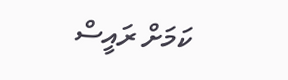ކަމަށް ރައީސް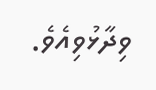ވިދާޅުވިއެވެ.